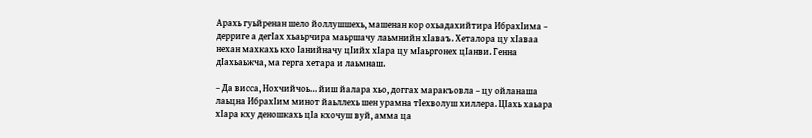Арахь гуьйренан шело йоллушшехь, машенан кор охьадахийтира ИбрахIима – дерриге а дегIах хьаьрчира маьршачу лаьмнийн хIаваъ. Хеталора цу хIаваа нехан махкахь кхо Iанийначу цIийх хIара цу мIаьргонех цIанви. Генна дIахьаьжча, ма герга хетара и лаьмнаш.

– Да висса, Нохчийчоь… йиш йалара хьо, доггах маракъовла – цу ойланаша лаьцна ИбрахIим минот йаьллехь шен урамна тIехволуш хиллера. ЦIахь хаьара хIара кху деношкахь цIа кхочуш вуй, амма ца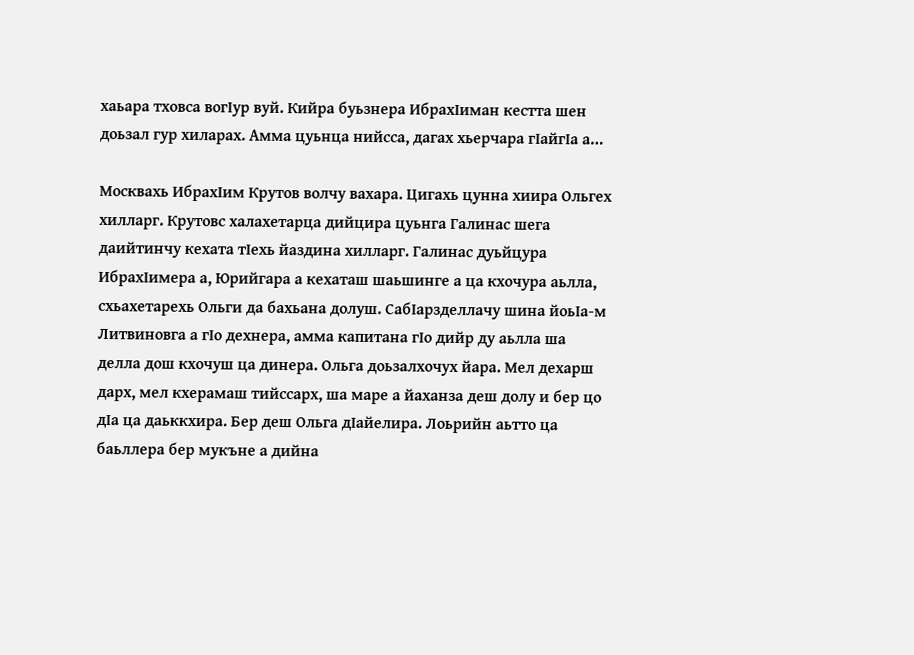хаьара тховса вогIур вуй. Кийра буьзнера ИбрахIиман кестта шен доьзал гур хиларах. Амма цуьнца нийсса, дагах хьерчара гIайгIа а…

Москвахь ИбрахIим Крутов волчу вахара. Цигахь цунна хиира Ольгех хилларг. Крутовс халахетарца дийцира цуьнга Галинас шега даийтинчу кехата тIехь йаздина хилларг. Галинас дуьйцура ИбрахIимера а, Юрийгара а кехаташ шаьшинге а ца кхочура аьлла, схьахетарехь Ольги да бахьана долуш. СабIарзделлачу шина йоьIа-м Литвиновга а гIо дехнера, амма капитана гIо дийр ду аьлла ша делла дош кхочуш ца динера. Ольга доьзалхочух йара. Мел дехарш дарх, мел кхерамаш тийссарх, ша маре а йаханза деш долу и бер цо дIа ца даьккхира. Бер деш Ольга дIайелира. Лоьрийн аьтто ца баьллера бер мукъне а дийна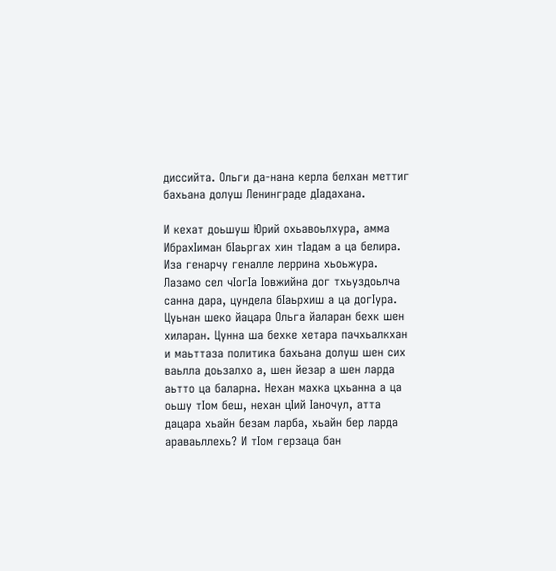диссийта. Ольги да-нана керла белхан меттиг бахьана долуш Ленинграде дIадахана.

И кехат доьшуш Юрий охьавоьлхура, амма ИбрахIиман бIаьргах хин тIадам а ца белира. Иза генарчу геналле леррина хьоьжура. Лазамо сел чIогIа Iовжийна дог тхьуздоьлча санна дара, цундела бIаьрхиш а ца догIура. Цуьнан шеко йацара Ольга йаларан бехк шен хиларан. Цунна ша бехке хетара пачхьалкхан и маьттаза политика бахьана долуш шен сих ваьлла доьзалхо а, шен йезар а шен ларда аьтто ца баларна. Нехан махка цхьанна а ца оьшу тIом беш, нехан цIий Iаночул, атта дацара хьайн безам ларба, хьайн бер ларда араваьллехь? И тIом герзаца бан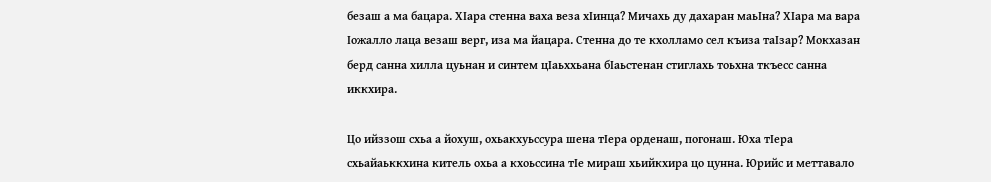безаш а ма бацара. ХIара стенна ваха веза хIинца? Мичахь ду дахаран маьIна? ХIара ма вара Iожалло лаца везаш верг, иза ма йацара. Стенна до те кхолламо сел къиза таIзар? Мокхазан берд санна хилла цуьнан и синтем цIаьххьана бIаьстенан стиглахь тоьхна ткъесс санна иккхира.

Цо ийззош схьа а йохуш, охьакхуьссура шена тIера орденаш, погонаш. Юха тIера схьайаьккхина китель охьа а кхоьссина тIе мираш хьийкхира цо цунна. Юрийс и меттавало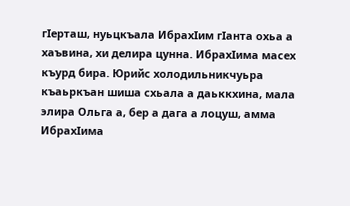гIерташ, нуьцкъала ИбрахIим гIанта охьа а хаъвина, хи делира цунна. ИбрахIима масех къурд бира. Юрийс холодильникчуьра къаьркъан шиша схьала а даьккхина, мала элира Ольга а, бер а дага а лоцуш, амма ИбрахIима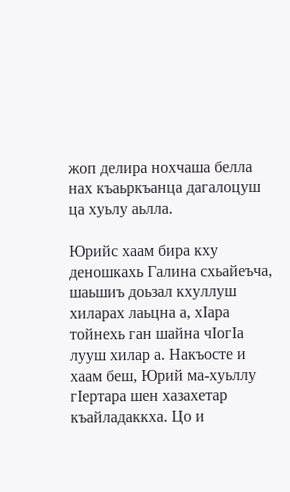жоп делира нохчаша белла нах къаьркъанца дагалоцуш ца хуьлу аьлла.

Юрийс хаам бира кху деношкахь Галина схьайеъча, шаьшиъ доьзал кхуллуш хиларах лаьцна а, хIара тойнехь ган шайна чIогIа лууш хилар а. Накъосте и хаам беш, Юрий ма-хуьллу гIертара шен хазахетар къайладаккха. Цо и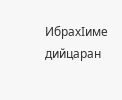ИбрахIиме дийцаран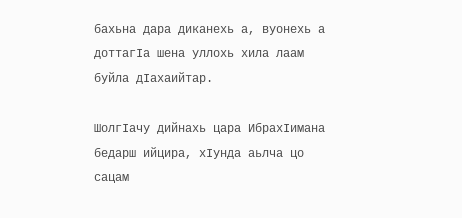бахьна дара диканехь а, вуонехь а доттагIа шена уллохь хила лаам буйла дIахаийтар.

ШолгIачу дийнахь цара ИбрахIимана бедарш ийцира, хIунда аьлча цо сацам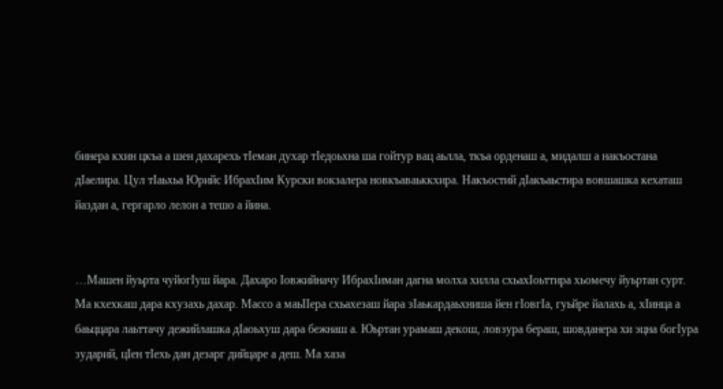бинера кхин цкъа а шен дахарехь тIеман духар тIедоьхна ша гойтур вац аьлла, ткъа орденаш а, мидалш а накъостана дIаелира. Цул тIаьхьа Юрийс ИбрахIим Курски вокзалера новкъаваьккхира. Накъостий дIакъаьстира вовшашка кехаташ йаздан а, гергарло лелон а тешо а йина.


…Машен йуьрта чуйогIуш йара. Дахаро Iовжийначу ИбрахIиман дагна молха хилла схьахIоьттира хьомечу йуьртан сурт. Ма кхехкаш дара кхузахь дахар. Массо а маьIIера схьахезаш йара зIаькардаьхниша йен гIовгIа, гуьйре йалахь а, хIинца а баьццара лаьттачу дежийлашка дIаоьхуш дара бежнаш а. Юьртан урамаш декош, ловзура бераш, шовданера хи эцна богIура зударий, цIен тIехь дан дезарг дийцаре а деш. Ма хаза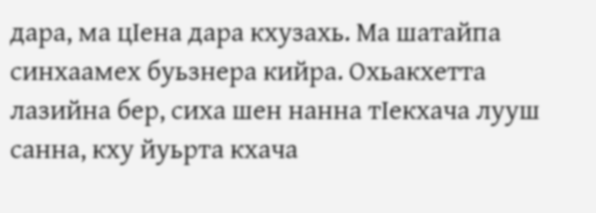дара, ма цIена дара кхузахь. Ма шатайпа синхаамех буьзнера кийра. Охьакхетта лазийна бер, сиха шен нанна тIекхача лууш санна, кху йуьрта кхача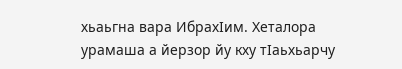хьаьгна вара ИбрахIим. Хеталора урамаша а йерзор йу кху тIаьхьарчу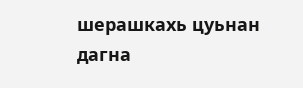шерашкахь цуьнан дагна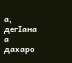а, дегIана а дахаро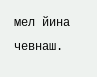мел йина чевнаш.